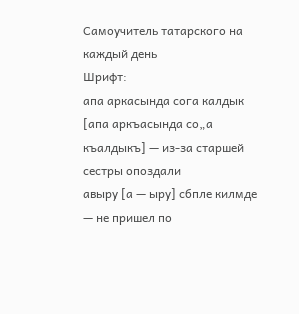Самоучитель татарского на каждый день
Шрифт:
апа аркасында сога калдык [апа аркъасында со„а къалдыкъ] — из-за старшей сестры опоздали
авыру [а — ыру] сбпле килмде — не пришел по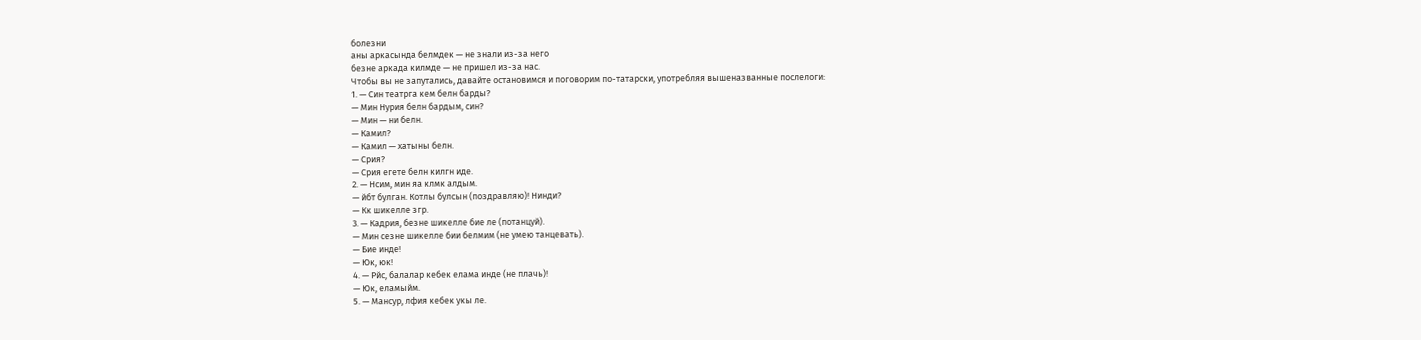болезни
аны аркасында белмдек — не знали из-за него
безне аркада килмде — не пришел из-за нас.
Чтобы вы не запутались, давайте остановимся и поговорим по-татарски, употребляя вышеназванные послелоги:
1. — Син театрга кем белн барды?
— Мин Нурия белн бардым, син?
— Мин — ни белн.
— Камил?
— Камил — хатыны белн.
— Срия?
— Срия егете белн килгн иде.
2. — Нсим, мин яа клмк алдым.
— йбт булган. Котлы булсын (поздравляю)! Нинди?
— Кк шикелле згр.
3. — Кадрия, безне шикелле бие ле (потанцуй).
— Мин сезне шикелле бии белмим (не умею танцевать).
— Бие инде!
— Юк, юк!
4. — Рйс, балалар кебек елама инде (не плачь)!
— Юк, еламыйм.
5. — Мансур, лфия кебек укы ле.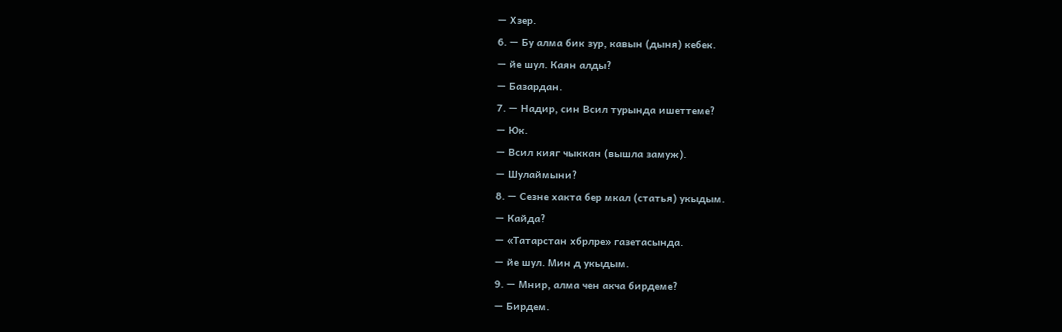— Хзер.
6. — Бу алма бик зур, кавын (дыня) кебек.
— йе шул. Каян алды?
— Базардан.
7. — Надир, син Всил турында ишеттеме?
— Юк.
— Всил кияг чыккан (вышла замуж).
— Шулаймыни?
8. — Сезне хакта бер мкал (статья) укыдым.
— Кайда?
— «Татарстан хбрлре» газетасында.
— йе шул. Мин д укыдым.
9. — Мнир, алма чен акча бирдеме?
— Бирдем.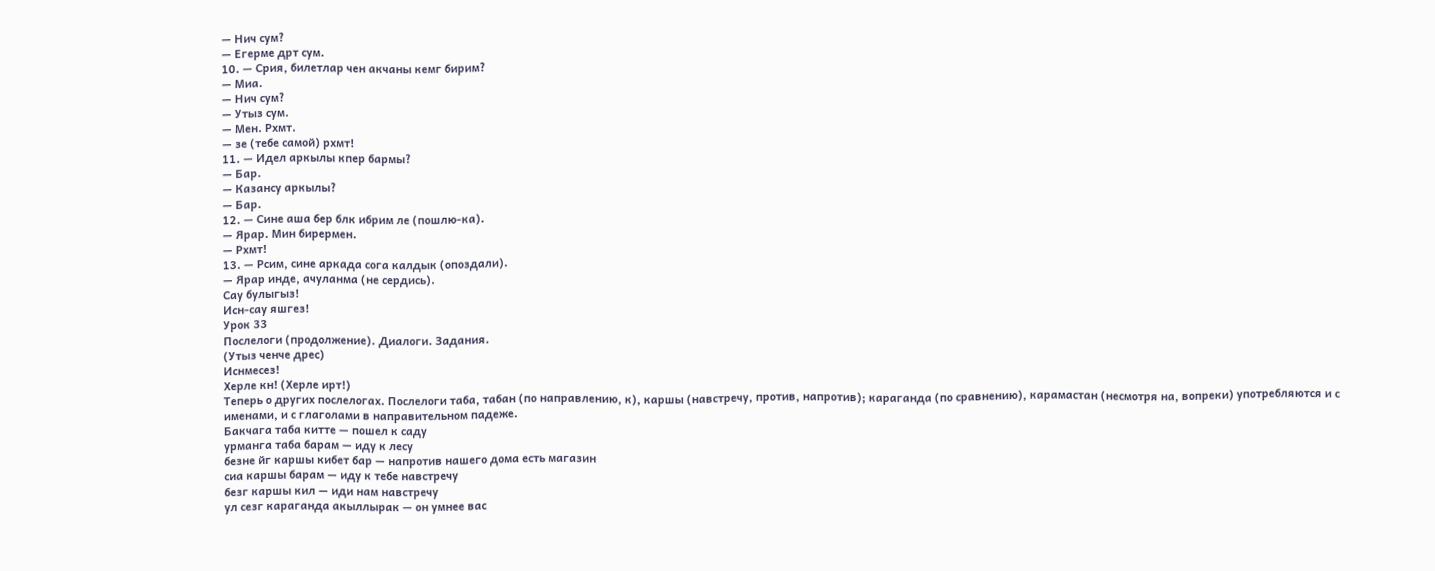— Нич сум?
— Егерме дрт сум.
10. — Срия, билетлар чен акчаны кемг бирим?
— Миа.
— Нич сум?
— Утыз сум.
— Мен. Рхмт.
— зе (тебе самой) рхмт!
11. — Идел аркылы кпер бармы?
— Бар.
— Казансу аркылы?
— Бар.
12. — Сине аша бер блк ибрим ле (пошлю-ка).
— Ярар. Мин бирермен.
— Рхмт!
13. — Рсим, сине аркада сога калдык (опоздали).
— Ярар инде, ачуланма (не сердись).
Сау булыгыз!
Исн-сау яшгез!
Урок 33
Послелоги (продолжение). Диалоги. Задания.
(Утыз ченче дрес)
Иснмесез!
Херле кн! (Херле ирт!)
Теперь о других послелогах. Послелоги таба, табан (по направлению, к), каршы (навстречу, против, напротив); караганда (по сравнению), карамастан (несмотря на, вопреки) употребляются и с именами, и с глаголами в направительном падеже.
Бакчага таба китте — пошел к саду
урманга таба барам — иду к лесу
безне йг каршы кибет бар — напротив нашего дома есть магазин
сиа каршы барам — иду к тебе навстречу
безг каршы кил — иди нам навстречу
ул сезг караганда акыллырак — он умнее вас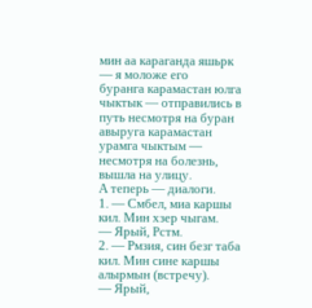мин аа караганда яшьрк — я моложе его
буранга карамастан юлга чыктык — отправились в путь несмотря на буран
авыруга карамастан урамга чыктым — несмотря на болезнь, вышла на улицу.
А теперь — диалоги.
1. — Смбел, миа каршы кил. Мин хзер чыгам.
— Ярый, Рстм.
2. — Рмзия, син безг таба кил. Мин сине каршы алырмын (встречу).
— Ярый,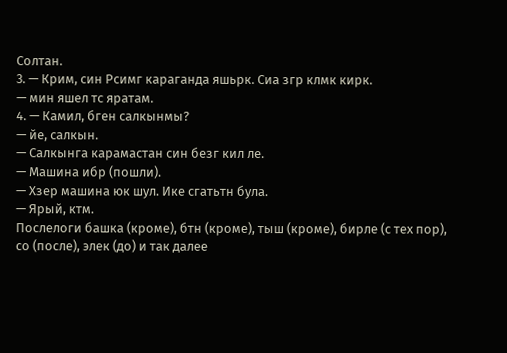Солтан.
3. — Крим, син Рсимг караганда яшьрк. Сиа згр клмк кирк.
— мин яшел тс яратам.
4. — Камил, бген салкынмы?
— йе, салкын.
— Салкынга карамастан син безг кил ле.
— Машина ибр (пошли).
— Хзер машина юк шул. Ике сгатьтн була.
— Ярый, ктм.
Послелоги башка (кроме), бтн (кроме), тыш (кроме), бирле (с тех пор), со (после), элек (до) и так далее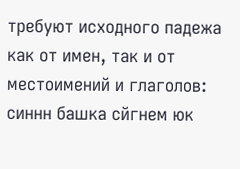требуют исходного падежа как от имен, так и от местоимений и глаголов:
синнн башка сйгнем юк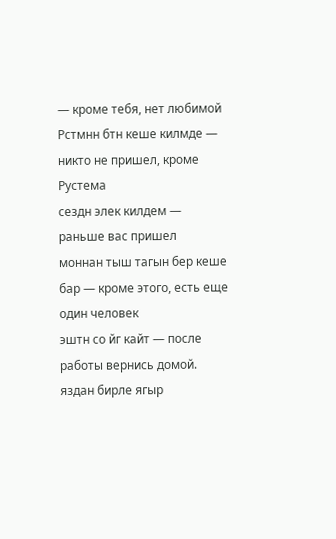— кроме тебя, нет любимой
Рстмнн бтн кеше килмде — никто не пришел, кроме Рустема
сездн элек килдем — раньше вас пришел
моннан тыш тагын бер кеше бар — кроме этого, есть еще один человек
эштн со йг кайт — после работы вернись домой.
яздан бирле ягыр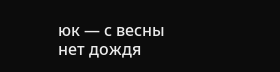юк — с весны нет дождя